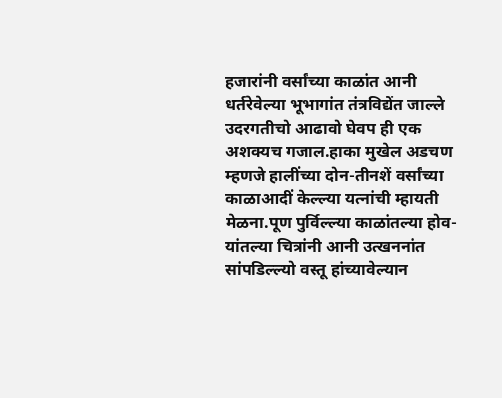हजारांनी वर्सांच्या काळांत आनी धर्तरेवेल्या भूभागांत तंत्रविद्येंत जाल्ले उदरगतीचो आढावो घेवप ही एक अशक्यच गजाल.हाका मुखेल अडचण म्हणजे हालींच्या दोन-तीनशें वर्सांच्या काळाआदीं केल्ल्या यत्नांची म्हायती मेळना.पूण पुर्विल्ल्या काळांतल्या होव-यांतल्या चित्रांनी आनी उत्खननांत सांपडिल्ल्यो वस्तू हांच्यावेल्यान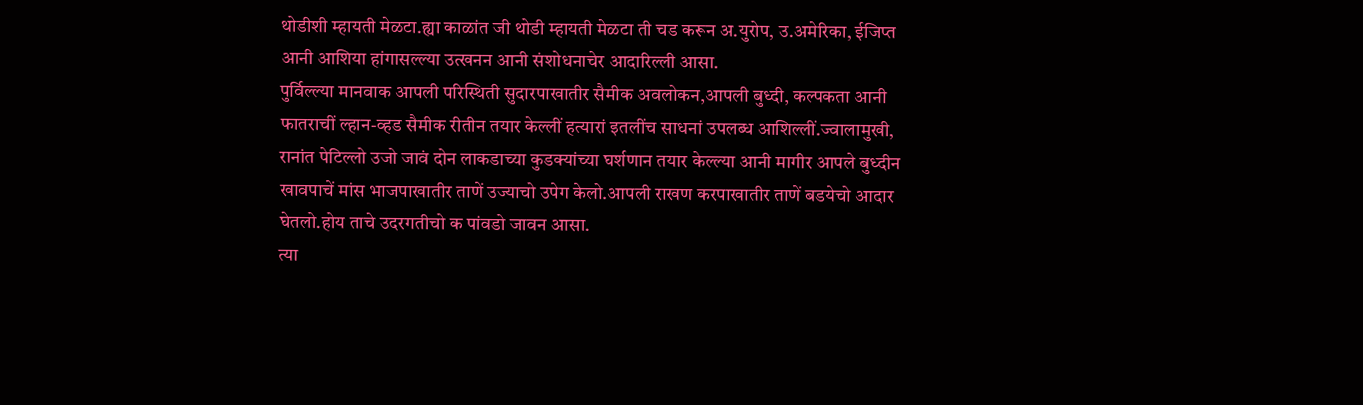थोडीशी म्हायती मेळटा.ह्या काळांत जी थोडी म्हायती मेळटा ती चड करून अ.युरोप, उ.अमेरिका, ईजिप्त आनी आशिया हांगासल्ल्या उत्खनन आनी संशोधनाचेर आदारिल्ली आसा.
पुर्विल्ल्या मानवाक आपली परिस्थिती सुदारपाखातीर सैमीक अवलोकन,आपली बुध्दी, कल्पकता आनी फातराचीं ल्हान-व्हड सैमीक रीतीन तयार केल्लीं हत्यारां इतलींच साधनां उपलब्ध आशिल्लीं.ज्वालामुखी, रानांत पेटिल्लो उजो जावं दोन लाकडाच्या कुडक्यांच्या घर्शणान तयार केल्ल्या आनी मागीर आपले बुध्दीन खावपाचें मांस भाजपाखातीर ताणें उज्याचो उपेग केलो.आपली राखण करपाखातीर ताणें बडयेचो आदार घेतलो.होय ताचे उदरगतीचो क पांवडो जावन आसा.
त्या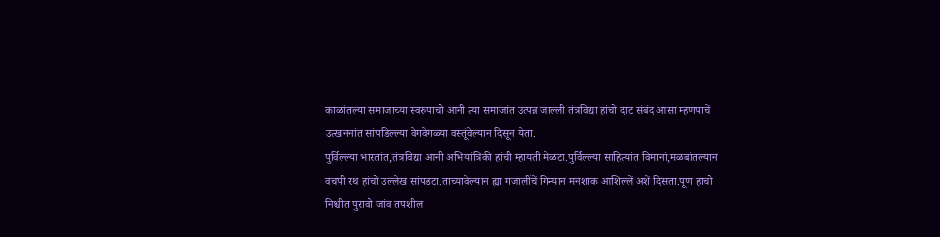काळांतल्या समाजाच्या स्वरुपाचो आनी त्या समाजांत उत्पन्न जाल्ली तंत्रविद्या हांचो दाट संबंद आसा म्हणपाचें उत्खननांत सांपडिल्ल्या वेगवेगळ्या वस्तूंवेल्यान दिसून येता.
पुर्विल्ल्या भारतांत,तंत्रविद्या आनी अभियांत्रिकी हांची म्हायती मेळटा.पुर्विल्ल्या साहित्यांत विमानां,मळबांतल्यान वचपी रथ हांचो उल्लेख सांपडटा.ताच्यावेल्यान ह्या गजालींचें गिन्यान मनशाक आशिल्लें अशें दिसता.पूण हाचो निश्चीत पुरावो जांव तपशील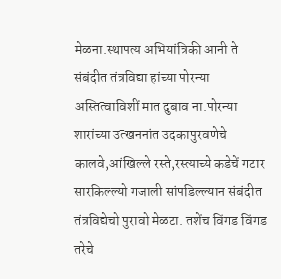मेळना.स्थापत्य अभियांत्रिकी आनी ते संबंदीत तंत्रविद्या हांच्या पोरन्या अस्तित्वाविशीं मात दुबाव ना.पोरन्या शारांच्या उत्खननांत उदकापुरवणेचे कालवे,आंखिल्ले रस्ते,रस्त्याच्ये कडेचें गटार सारकिल्ल्यो गजाली सांपडिल्ल्यान संबंदीत तंत्रविद्येचो पुरावो मेळटा. तशेंच विंगड विंगड तरेचे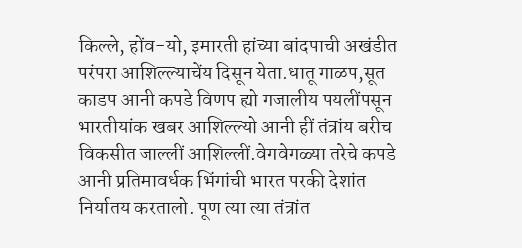किल्ले, होंव-यो, इमारती हांच्या बांदपाची अखंडीत परंपरा आशिल्ल्याचेंय दिसून येता.धातू गाळप,सूत काडप आनी कपडे विणप ह्यो गजालीय पयलींपसून भारतीयांक खबर आशिल्ल्यो आनी हीं तंत्रांय बरीच विकसीत जाल्लीं आशिल्लीं.वेगवेगळ्या तरेचे कपडे आनी प्रतिमावर्धक भिंगांची भारत परकी देशांत निर्यातय करतालो. पूण त्या त्या तंत्रांत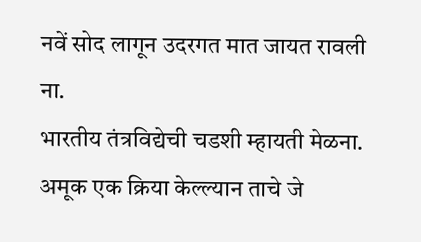नवें सोद लागून उदरगत मात जायत रावली ना.
भारतीय तंत्रविद्येची चडशी म्हायती मेळना. अमूक एक क्रिया केल्ल्यान ताचे जे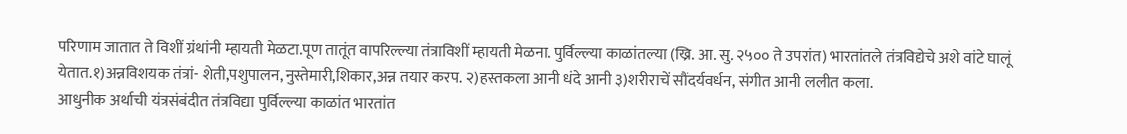परिणाम जातात ते विशीं ग्रंथांनी म्हायती मेळटा.पूण तातूंत वापरिल्ल्या तंत्राविशीं म्हायती मेळना. पुर्विल्ल्या काळांतल्या (ख्रि. आ. सु. २५०० ते उपरांत) भारतांतले तंत्रविद्येचे अशे वांटे घालूं येतात.१)अन्नविशयक तंत्रां- शेती,पशुपालन, नुस्तेमारी,शिकार,अन्न तयार करप. २)हस्तकला आनी धंदे आनी ३)शरीराचें सौंदर्यवर्धन, संगीत आनी ललीत कला.
आधुनीक अर्थाची यंत्रसंबंदीत तंत्रविद्या पुर्विल्ल्या काळांत भारतांत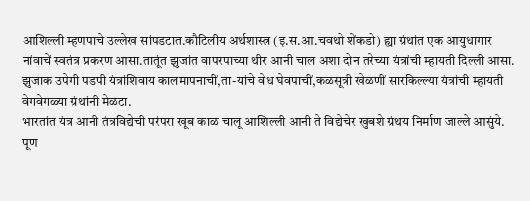आशिल्ली म्हणपाचे उल्लेख सांपडटात.कौटिलीय अर्थशास्त्र (इ.स.आ.चवथो शेंकडो) ह्या ग्रंथांत एक आयुधागार नांवाचें स्वतंत्र प्रकरण आसा.तातूंत झुजांत वापरपाच्या थीर आनी चाल अशा दोन तरेच्या यंत्रांची म्हायती दिल्ली आसा. झुजाक उपेगी पडपी यंत्रांशिवाय कालमापनाचीं,ता-यांचे वेध घेवपाचीं,कळसूत्री खेळणीं सारकिल्ल्या यंत्रांची म्हायती वेगवेगळ्या ग्रंथांनी मेळटा.
भारतांत यंत्र आनी तंत्रविद्येची परंपरा खूब काळ चालू आशिल्ली आनी ते विद्येचेर खुबशे ग्रंथय निर्माण जाल्ले आसुंये. पूण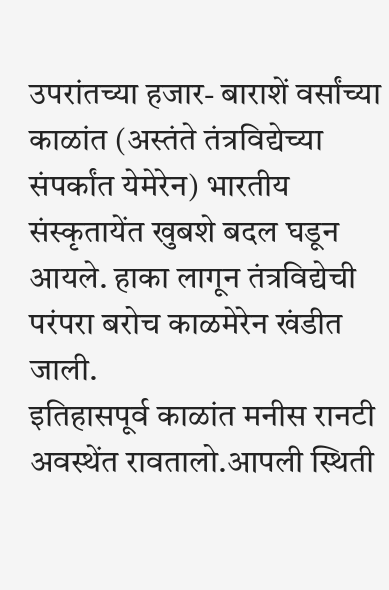उपरांतच्या हजार- बाराशें वर्सांच्या काळांत (अस्तंते तंत्रविद्येच्या संपर्कांत येमेरेन) भारतीय संस्कृतायेंत खुबशे बदल घडून आयले. हाका लागून तंत्रविद्येची परंपरा बरोच काळमेरेन खंडीत जाली.
इतिहासपूर्व काळांत मनीस रानटी अवस्थेंत रावतालो.आपली स्थिती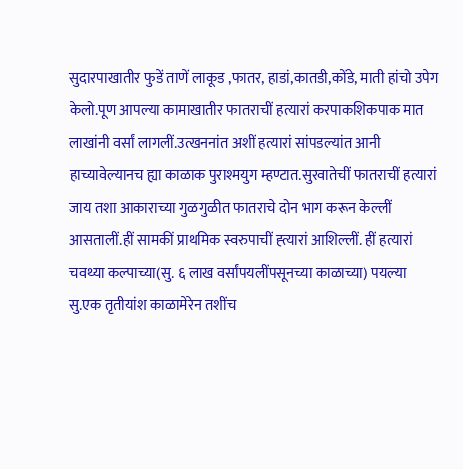सुदारपाखातीर फुडें ताणें लाकूड ,फातर, हाडां,कातडी,कोंडे, माती हांचो उपेग केलो.पूण आपल्या कामाखातीर फातराचीं हत्यारां करपाकशिकपाक मात लाखांनी वर्सां लागलीं.उत्खननांत अशीं हत्यारां सांपडल्यांत आनी हाच्यावेल्यानच ह्या काळाक पुराश्मयुग म्हण्टात.सुरवातेचीं फातराचीं हत्यारां जाय तशा आकाराच्या गुळगुळीत फातराचे दोन भाग करून केल्लीं आसतालीं.हीं सामकीं प्राथमिक स्वरुपाचीं ह्त्यारां आशिल्लीं. हीं हत्यारां चवथ्या कल्पाच्या(सु. ६ लाख वर्सांपयलींपसूनच्या काळाच्या) पयल्या सु.एक तृतीयांश काळामेरेन तशींच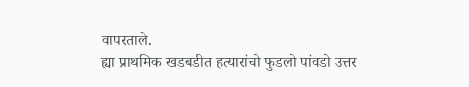वापरताले.
ह्या प्राथमिक खडबडीत हत्यारांचो फुडलो पांवडो उत्तर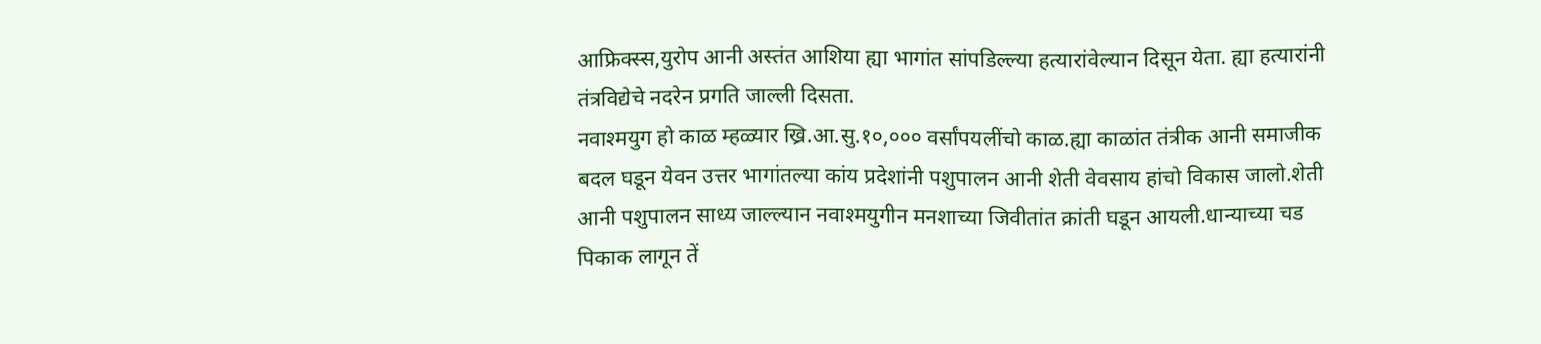आफ्रिक्स्स,युरोप आनी अस्तंत आशिया ह्या भागांत सांपडिल्ल्या हत्यारांवेल्यान दिसून येता. ह्या हत्यारांनी तंत्रविद्येचे नदरेन प्रगति जाल्ली दिसता.
नवाश्मयुग हो काळ म्हळ्यार ख्रि.आ.सु.१०,००० वर्सांपयलींचो काळ.ह्या काळांत तंत्रीक आनी समाजीक बदल घडून येवन उत्तर भागांतल्या कांय प्रदेशांनी पशुपालन आनी शेती वेवसाय हांचो विकास जालो.शेती आनी पशुपालन साध्य जाल्ल्यान नवाश्मयुगीन मनशाच्या जिवीतांत क्रांती घडून आयली.धान्याच्या चड पिकाक लागून तें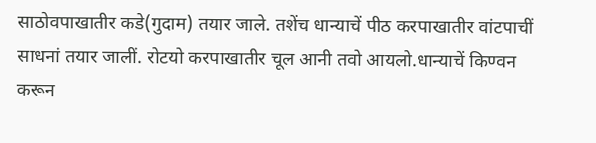साठोवपाखातीर कडे(गुदाम) तयार जाले. तशेंच धान्याचें पीठ करपाखातीर वांटपाचीं साधनां तयार जालीं. रोटयो करपाखातीर चूल आनी तवो आयलो.धान्याचें किण्वन करून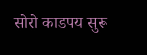सोरो काडपय सुरू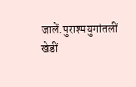जालें.पुराश्मयुगांतलीं खेडीं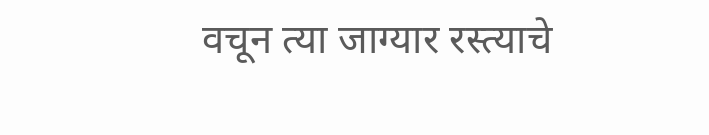वचून त्या जाग्यार रस्त्याचे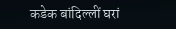कडेक बांदिल्लीं घरां